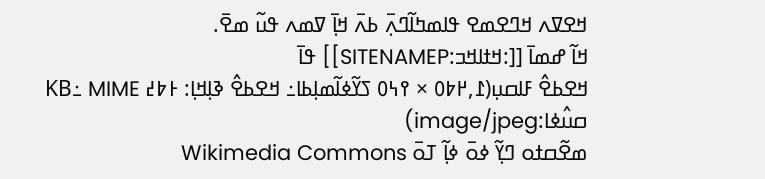ߞߐߜߍ ߞߣߐߘߐ ߟߊߘߤߊ߬ߣߍ߲߫ ߕߍ߫ ߞߊ߲߫ ߜߘߍ ߟߎ߬ ߘߐ߫.
ߞߊ߬ ߝߘߊ߫ [[:ߞߙߊߞߏ:SITENAMEP]] ߟߊ߫
ߞߐߕߐ߮ ߓߊߛߎ߲(߁,߂߈߀ × ߉߆߀ ߖߌ߬ߦߊ߬ߘߊ߲ߕߊ߸ ߞߐߕߐ߮ ߢߊ߲ߞߊ߲: ߅߈߄ KB߸ MIME ߛߎ߮ߦߊ:image/jpeg)
ߘߐ߬ߛߙߋ ߣߌ߲߬ ߦߋ߫ ߦߊ߲߬ ߠߋ߫ Wikimedia Commons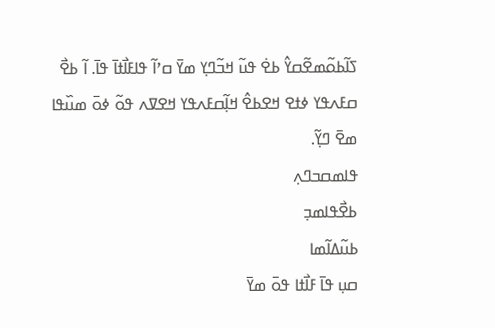ߖߊ߬ߕߋ߬ߘߐ߬ߛߌ߮ ߕߐ߭ ߟߎ߬ ߞߏ߬ߣߌ߲ ߘߌ߫ ߛߴߊ߬ ߟߊߓߊ߯ߙߊ߫ ߟߊ߫. ߊ߬ ߕߐ߯ ߛߓߍߟߌ ߦߙߐ ߞߐߕߐ߮ ߞߊ߲߬ߛߓߍߟߌ ߞߐߜߍ ߟߋ߬ ߦߋ߫ ߘߎ߰ߟߊ ߘߐ߫ ߣߌ߲߬.
ߟߊߘߛߏߣߍ߲
ߕߐ߯ߟߊߘߏ߲
ߕߎ߬ߡߊ߬ߘߊ
ߛߎ߲ ߟߊ߫ ߓߊ߯ߙߊ ߟߋ߫ ߘߌ߫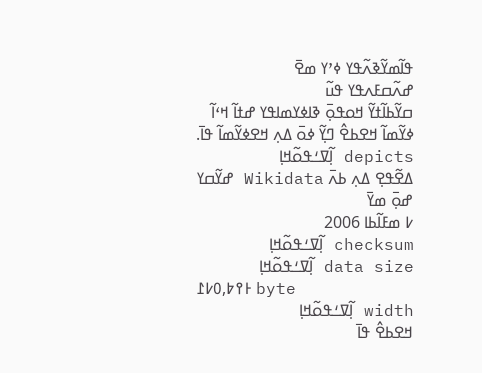ߟߊ߬ߘߌ߬ߢߍ߬ߟߌ ߦߴߌ ߘߐ߫
ߝߍ߬ߛߓߍߟߌ ߟߎ߬
ߛߌ߬ߕߊ߬ߙߌ߬ ߞߋߟߋ߲߫ ߢߊߦߌߘߊߟߌ ߝߙߊ߬ ߞߵߊ߬ ߦߌ߬ߘߊ߬ ߞߐߕߐ߮ ߣߌ߲߬ ߦߋ߫ ߡߍ߲ ߞߐߦߌ߬ߘߊ߬ ߟߊ߫.
depicts ߊ߲߬ߜߑߟߋ߬ߞߊ߲
ߡߐ߬ߟߐ߲ ߡߍ߲ ߕߍ߫ Wikidata ߝߌ߬ߛߌ ߝߋ߲߫ ߘߌ߫
߇ ߘߓߊ߬ߕߊ 2006
checksum ߊ߲߬ߜߑߟߋ߬ߞߊ߲
data size ߊ߲߬ߜߑߟߋ߬ߞߊ߲
߅߉߈,߀߇߁ byte
width ߊ߲߬ߜߑߟߋ߬ߞߊ߲
ߞߐߕߐ߮ ߟߊ߫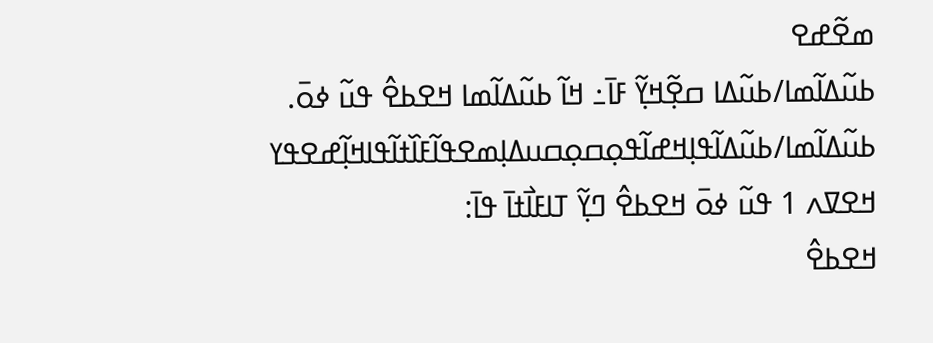ߘߐ߬ߝߐ
ߕߎ߬ߡߊ߬ߘߊ/ߕߎ߬ߡߊ ߛߐ߲߬ߞߌ߲߬ ߓߊ߫߸ ߞߊ߬ ߕߎ߬ߡߊ߬ߘߊ ߞߐߕߐ߮ ߟߎ߬ ߦߋ߫.
ߕߎ߬ߡߊ߬ߘߊ/ߕߎ߬ߡߊ߬ߟߊ߲ߞߝߊ߬ߟߋ߲ߛߋ߲ߛߎߡߊ߲ߘߐߟߊ߬ߓߊ߰ߙߊ߬ߟߊߞߊ߲߬ߝߐߟߌ
ߞߐߜߍ 1 ߟߎ߬ ߦߋ߫ ߞߐߕߐ߮ ߣߌ߲߬ ߠߊߓߊ߯ߙߊ߫ ߟߊ߫:
ߞߐߕߐ߮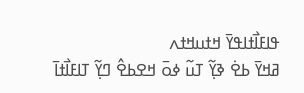ߟߊߓߊ߯ߙߊߟߌ߫ ߞߙߎߞߙߍ
ߥߞߌ߫ ߕߐ߭ ߢߌ߲߬ ߠߎ߬ ߦߋ߫ ߞߐߕߐ߮ ߣߌ߲߬ ߠߊߓߊ߯ߙߊ߫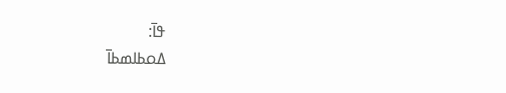ߟߊ߫:
ߡߋߕߊߘߕߊ߫